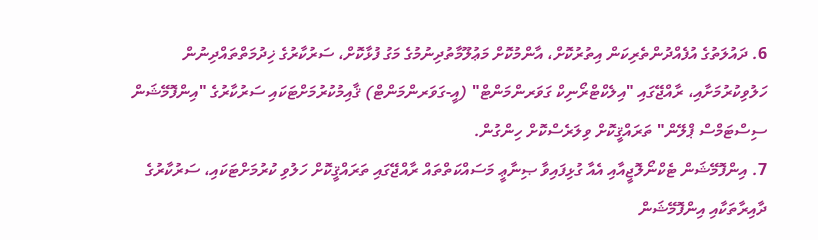6. ދައުލަތުގެ އުފެއްދުންތެރިކަން އިތުރުކޮށް، އާންމުކޮށް މަޢުލޫމާތުދިނުމުގެ މަގު ފުޅާކޮށް، ސަރުކާރުގެ ޚިދުމަތްތައްދިނުން ހަލުވިކުރުމަށާއި، ރާއްޖޭގައި "އިލެކްޓްރޯނިކް ގަވަރންމަންޓް" (އީ-ގަވަރންމަންޓް) ޤާއިމުކުރުމަށްޓަކައި ސަރުކާރުގެ "އިންފޮމޭޝަން ސިސްޓަމްސް ޕްލޭން" ތަރައްޤީކޮށް ވިލަރެސްކޮށް ހިންގުން.
7. އިންފޮމޭޝަން ޓެކްނޯލޮޖީއާއި އެއާ ގުޅިފައިވާ ޞިނާޢީ މަސައްކަތްތައް ރާއްޖޭގައި ތަރައްޤީކޮށް ހަލުވި ކުރުމަށްޓަކައި، ސަރުކާރުގެ ދާއިރާތަކާއި އިންފޮމޭޝަން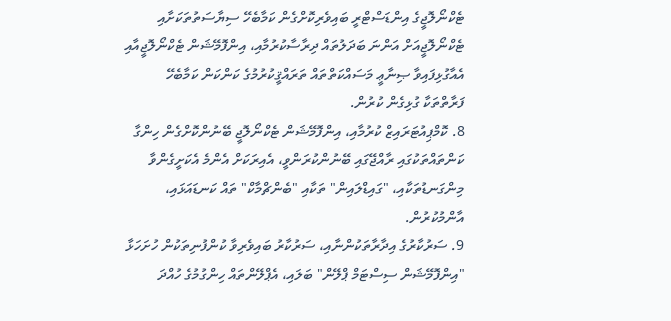ޓެކްނޯލޮޖީގެ އިންޑަސްޓްރީ ބައިވެރިކޮށްގެން ކަމާބެހޭ ސިޔާސަތުތަކަށާއި ޓެކްނޯލޮޖީއަށް އަންނަ ބަދަލުތައް ދިރާސާކުރުމާއި، އިންފޮމޭޝަން ޓެކްނޯލޮޖީއާއި އެއާގުޅިފައިވާ ޞިނާޢީ މަސައްކަތްތައް ތަރައްޤީކުރުމުގެ ކަންކަން ކަމާބެހޭ ފަރާތްތަކާ ގުޅިގެން ކުރުން.
8. ކޮމްޕިއުޓަރައިޒް ކުރުމާއި، އިންފޮމޭޝަން ޓެކްނޯލޮޖީ ބޭނުންކޮށްގެން ހިންގާ ކަންތައްތަކުގައި ރާއްޖޭގައި ބޭނުންކުރަންވީ، އެއިރަކަށް އެންމެ އެކަށީގެންވާ މިންގަނޑުތަކާއި، "ގައިޑްލައިން" ތަކާއި "ބެންޗްމާކް" ތައް ކަނޑައަޅައި، އާންމުކުރުން.
9. ސަރުކާރުގެ އިދާރާތަކުންނާއި، ސަރުކާރު ބައިވެރިވާ ކުންފުނިތަކުން ހުށަހަޅާ "އިންފޮމޭޝަން ސިސްޓަމް ޕްލޭން" ބަލައި، އެޕްލޭންތައް ހިންގުމުގެ ހުއްދަ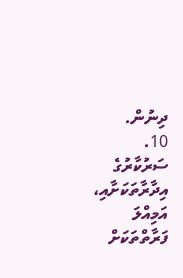ދިނުން.
10. ސަރުކާރުގެ އިދާރާތަކަށާއި، އަމިއްލަ ފަރާތްތަކަށް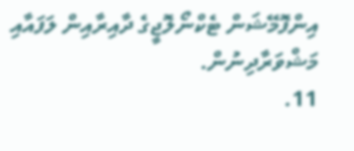އިންފޮމޭޝަން ޓެކްނޯލޮޖީގެ ދާއިރާއިން ލަފައާއި މަޝްވަރާދިނުން.
11.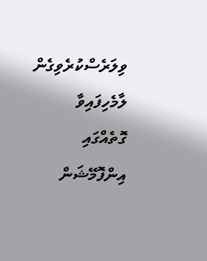ވިލަރެސްކުރެވިގެން ލާމެހިފައިވާ ގޮތެއްގައި އިންފޮމޭޝަން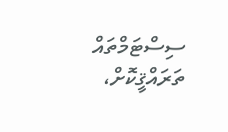ސިސްޓަމްތައް ތަރައްޤީކޮށް،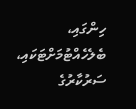ހިންގައި، ބެލެހެއްޓުމަށްޓަކައި، ސަރުކާރުގެ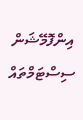އިންފޮމޭޝަން ސިސްޓަމްތައް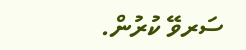ސަރވޭ ކުރުން.